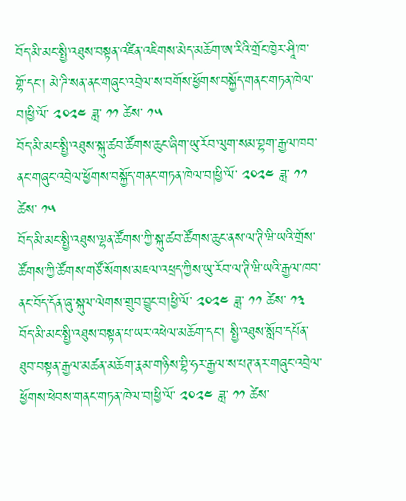བོད་མི་མང་སྤྱི་འཐུས་བསྟན་འཛིན་འཇིགས་མེད་མཆོག་ཨ་རིའི་གྲོང་ཁྱེར་ཤཱི་ཁ་གྷོ་དང་། མེ་ཌི་སན་ནང་གཞུང་འབྲེལ་ས་བགོས་ཕྱོགས་བསྐྱོད་གནང་གཏན་ཁེལ་བ།ཕྱི་ལོ་ ༢༠༢༤ ཟླ་ ༡༡ ཚེས་ ༡༥
བོད་མི་མང་སྤྱི་འཐུས་སྐུ་ཚབ་ཚོགས་ཆུང་ཞིག་ཡུ་རོབ་ལུག་སམ་བྷག་རྒྱལ་ཁབ་ནང་གཞུང་འབྲེལ་ཕྱོགས་བསྐྱོད་གནང་གཏན་ཁེལ་བ།ཕྱི་ལོ་ ༢༠༢༤ ཟླ་ ༡༡ ཚེས་ ༡༥
བོད་མི་མང་སྤྱི་འཐུས་ལྷན་ཚོགས་ཀྱི་སྐུ་ཚབ་ཚོགས་ཆུང་ནས་ལ་ཊི་ཝི་ཡའི་གྲོས་ཚོགས་ཀྱི་ཚོགས་གཙོ་སོགས་མཇལ་འཕྲད་ཀྱིས་ཡུ་རོབ་ལ་ཊི་ཝི་ཡའི་རྒྱལ་ཁབ་ནང་བོད་དོན་ཞུ་སྐུལ་ལེགས་གྲུབ་བྱུང་བ།ཕྱི་ལོ་ ༢༠༢༤ ཟླ་ ༡༡ ཚེས་ ༡༣
བོད་མི་མང་སྤྱི་འཐུས་བསྟན་པ་ཡར་འཕེལ་མཆོག་དང་། སྤྱི་འཐུས་སློབ་དཔོན་ཐུབ་བསྟན་རྒྱལ་མཚན་མཆོག་རྣམ་གཉིས་བྷི་ཧར་རྒྱལ་ས་པཊ་ནར་གཞུང་འབྲེལ་ཕྱོགས་ཕེབས་གནང་གཏན་ཁེལ་བ།ཕྱི་ལོ་ ༢༠༢༤ ཟླ་ ༡༡ ཚེས་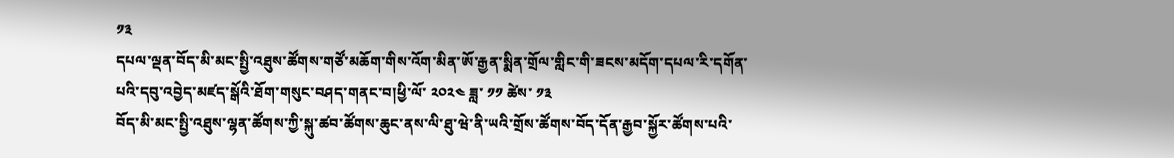༡༣
དཔལ་ལྡན་བོད་མི་མང་སྤྱི་འཐུས་ཚོགས་གཙོ་མཆོག་གིས་འོག་མིན་ཨོ་རྒྱན་སྨིན་གྲོལ་གླིང་གི་ཟངས་མདོག་དཔལ་རི་དགོན་པའི་དབུ་འབྱེད་མཛད་སྒོའི་ཐོག་གསུང་བཤད་གནང་བ།ཕྱི་ལོ་ ༢༠༢༤ ཟླ་ ༡༡ ཚེས་ ༡༣
བོད་མི་མང་སྤྱི་འཐུས་ལྷན་ཚོགས་ཀྱི་སྐུ་ཚབ་ཚོགས་ཆུང་ནས་ལི་ཐུ་ཝེ་ནི་ཡའི་གྲོས་ཚོགས་བོད་དོན་རྒྱབ་སྐྱོར་ཚོགས་པའི་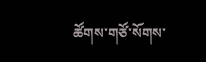ཚོགས་གཙོ་སོགས་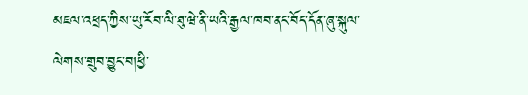མཇལ་འཕྲད་ཀྱིས་ཡུ་རོབ་ལི་ཐུ་ཝེ་ནི་ཡའི་རྒྱལ་ཁབ་ནང་བོད་དོན་ཞུ་སྐུལ་ལེགས་གྲུབ་བྱུང་བ།ཕྱི་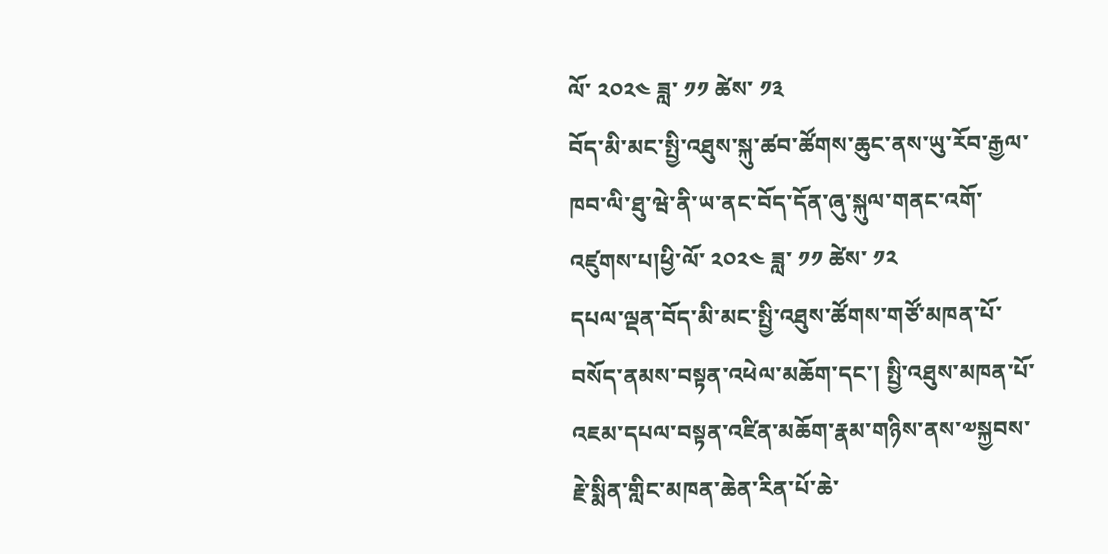ལོ་ ༢༠༢༤ ཟླ་ ༡༡ ཚེས་ ༡༣
བོད་མི་མང་སྤྱི་འཐུས་སྐུ་ཚབ་ཚོགས་ཆུང་ནས་ཡུ་རོབ་རྒྱལ་ཁབ་ལི་ཐུ་ཝེ་ནི་ཡ་ནང་བོད་དོན་ཞུ་སྐུལ་གནང་འགོ་འཛུགས་པ།ཕྱི་ལོ་ ༢༠༢༤ ཟླ་ ༡༡ ཚེས་ ༡༢
དཔལ་ལྡན་བོད་མི་མང་སྤྱི་འཐུས་ཚོགས་གཙོ་མཁན་པོ་བསོད་ནམས་བསྟན་འཕེལ་མཆོག་དང་། སྤྱི་འཐུས་མཁན་པོ་འཇམ་དཔལ་བསྟན་འཛིན་མཆོག་རྣམ་གཉིས་ནས་༧སྐྱབས་རྗེ་སྨིན་གླིང་མཁན་ཆེན་རིན་པོ་ཆེ་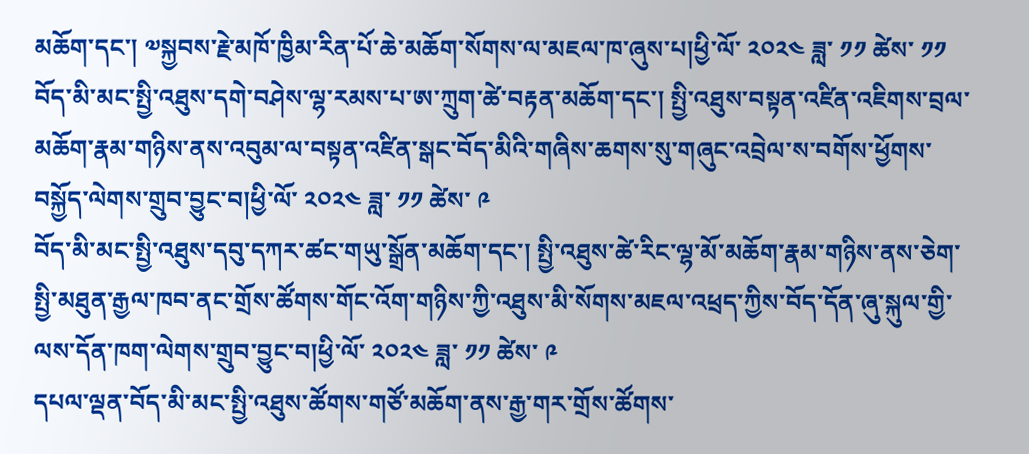མཆོག་དང་། ༧སྐྱབས་རྗེ་མཁོ་ཁྱིམ་རིན་པོ་ཆེ་མཆོག་སོགས་ལ་མཇལ་ཁ་ཞུས་པ།ཕྱི་ལོ་ ༢༠༢༤ ཟླ་ ༡༡ ཚེས་ ༡༡
བོད་མི་མང་སྤྱི་འཐུས་དགེ་བཤེས་ལྷ་རམས་པ་ཨ་ཀྲུག་ཚེ་བརྟན་མཆོག་དང་། སྤྱི་འཐུས་བསྟན་འཛིན་འཇིགས་བྲལ་མཆོག་རྣམ་གཉིས་ནས་འབུམ་ལ་བསྟན་འཛིན་སྒང་བོད་མིའི་གཞིས་ཆགས་སུ་གཞུང་འབྲེལ་ས་བགོས་ཕྱོགས་བསྐྱོད་ལེགས་གྲུབ་བྱུང་བ།ཕྱི་ལོ་ ༢༠༢༤ ཟླ་ ༡༡ ཚེས་ ༩
བོད་མི་མང་སྤྱི་འཐུས་དབུ་དཀར་ཚང་གཡུ་སྒྲོན་མཆོག་དང་། སྤྱི་འཐུས་ཚེ་རིང་ལྷ་མོ་མཆོག་རྣམ་གཉིས་ནས་ཅེག་སྤྱི་མཐུན་རྒྱལ་ཁབ་ནང་གྲོས་ཚོགས་གོང་འོག་གཉིས་ཀྱི་འཐུས་མི་སོགས་མཇལ་འཕྲད་ཀྱིས་བོད་དོན་ཞུ་སྐུལ་གྱི་ལས་དོན་ཁག་ལེགས་གྲུབ་བྱུང་བ།ཕྱི་ལོ་ ༢༠༢༤ ཟླ་ ༡༡ ཚེས་ ༩
དཔལ་ལྡན་བོད་མི་མང་སྤྱི་འཐུས་ཚོགས་གཙོ་མཆོག་ནས་རྒྱ་གར་གྲོས་ཚོགས་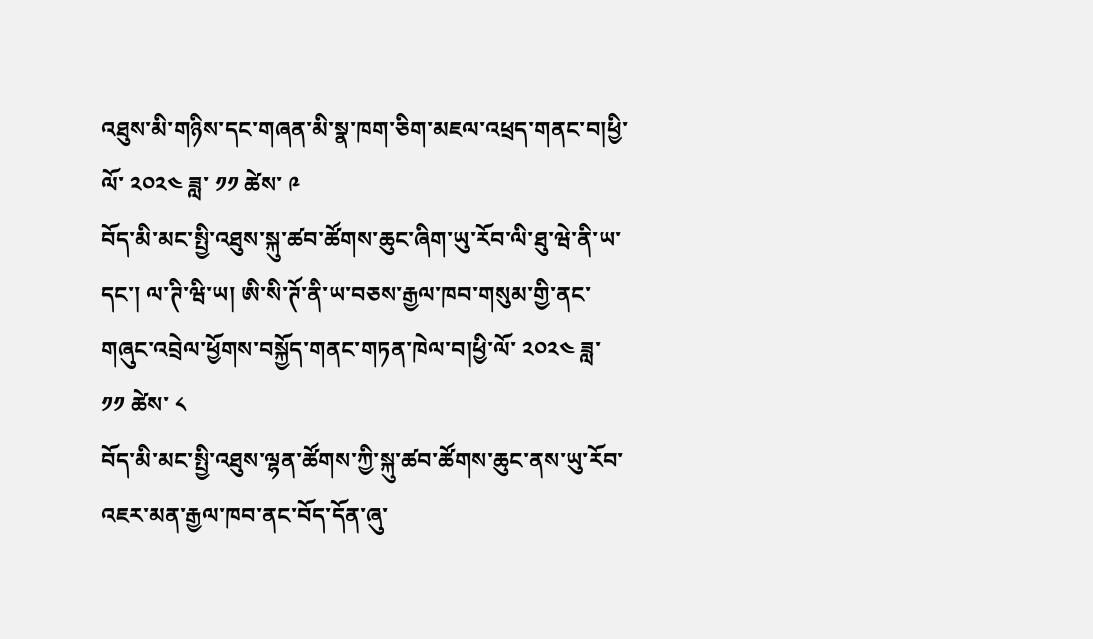འཐུས་མི་གཉིས་དང་གཞན་མི་སྣ་ཁག་ཅིག་མཇལ་འཕྲད་གནང་བ།ཕྱི་ལོ་ ༢༠༢༤ ཟླ་ ༡༡ ཚེས་ ༩
བོད་མི་མང་སྤྱི་འཐུས་སྐུ་ཚབ་ཚོགས་ཆུང་ཞིག་ཡུ་རོབ་ལི་ཐུ་ཝེ་ནི་ཡ་དང་། ལ་ཊི་ཝི་ཡ། ཨི་སི་ཊོ་ནི་ཡ་བཅས་རྒྱལ་ཁབ་གསུམ་གྱི་ནང་གཞུང་འབྲེལ་ཕྱོགས་བསྐྱོད་གནང་གཏན་ཁེལ་བ།ཕྱི་ལོ་ ༢༠༢༤ ཟླ་ ༡༡ ཚེས་ ༨
བོད་མི་མང་སྤྱི་འཐུས་ལྷན་ཚོགས་ཀྱི་སྐུ་ཚབ་ཚོགས་ཆུང་ནས་ཡུ་རོབ་འཇར་མན་རྒྱལ་ཁབ་ནང་བོད་དོན་ཞུ་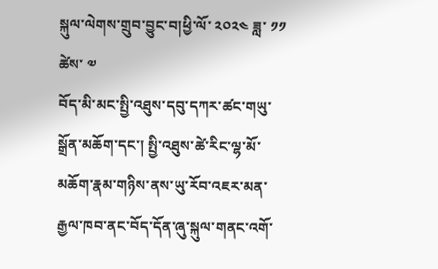སྐུལ་ལེགས་གྲུབ་བྱུང་བ།ཕྱི་ལོ་ ༢༠༢༤ ཟླ་ ༡༡ ཚེས་ ༧
བོད་མི་མང་སྤྱི་འཐུས་དབུ་དཀར་ཚང་གཡུ་སྒྲོན་མཆོག་དང་། སྤྱི་འཐུས་ཚེ་རིང་ལྷ་མོ་མཆོག་རྣམ་གཉིས་ནས་ཡུ་རོབ་འཇར་མན་རྒྱལ་ཁབ་ནང་བོད་དོན་ཞུ་སྐུལ་གནང་འགོ་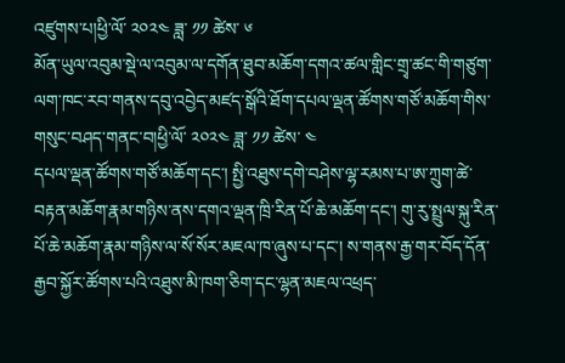འཛུགས་པ།ཕྱི་ལོ་ ༢༠༢༤ ཟླ་ ༡༡ ཚེས་ ༦
མོན་ཡུལ་འབུམ་སྡེ་ལ་འབུམ་ལ་དགོན་ཐུབ་མཆོག་དགའ་ཚལ་གླིང་གྲྭ་ཚང་གི་གཙུག་ལག་ཁང་རབ་གནས་དབུ་འབྱེད་མཛད་སྒོའི་ཐོག་དཔལ་ལྡན་ཚོགས་གཙོ་མཆོག་གིས་གསུང་བཤད་གནང་བ།ཕྱི་ལོ་ ༢༠༢༤ ཟླ་ ༡༡ ཚེས་ ༤
དཔལ་ལྡན་ཚོགས་གཙོ་མཆོག་དང་། སྤྱི་འཐུས་དགེ་བཤེས་ལྷ་རམས་པ་ཨ་ཀྲུག་ཚེ་བརྟན་མཆོག་རྣམ་གཉིས་ནས་དགའ་ལྡན་ཁྲི་རིན་པོ་ཆེ་མཆོག་དང་། གུ་རུ་སྤྲུལ་སྐུ་རིན་པོ་ཆེ་མཆོག་རྣམ་གཉིས་ལ་སོ་སོར་མཇལ་ཁ་ཞུས་པ་དང་། ས་གནས་རྒྱ་གར་བོད་དོན་རྒྱབ་སྐྱོར་ཚོགས་པའི་འཐུས་མི་ཁག་ཅིག་དང་ལྷན་མཇལ་འཕྲད་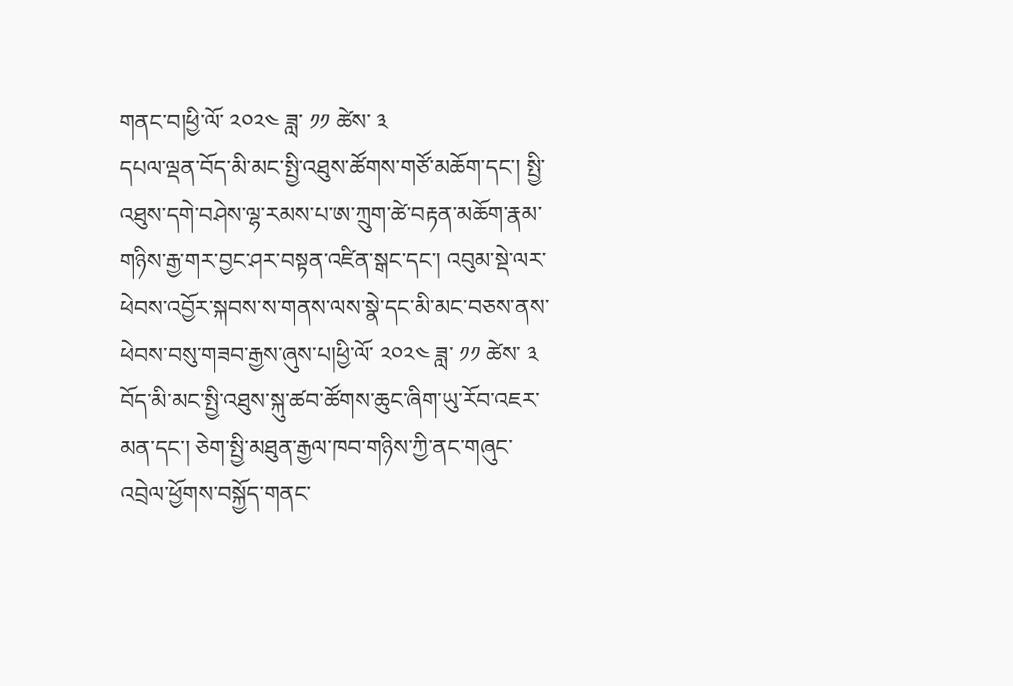གནང་བ།ཕྱི་ལོ་ ༢༠༢༤ ཟླ་ ༡༡ ཚེས་ ༣
དཔལ་ལྡན་བོད་མི་མང་སྤྱི་འཐུས་ཚོགས་གཙོ་མཆོག་དང་། སྤྱི་འཐུས་དགེ་བཤེས་ལྷ་རམས་པ་ཨ་ཀྲུག་ཚེ་བརྟན་མཆོག་རྣམ་གཉིས་རྒྱ་གར་བྱང་ཤར་བསྟན་འཛིན་སྒང་དང་། འབུམ་སྡེ་ལར་ཕེབས་འབྱོར་སྐབས་ས་གནས་ལས་སྣེ་དང་མི་མང་བཅས་ནས་ཕེབས་བསུ་གཟབ་རྒྱས་ཞུས་པ།ཕྱི་ལོ་ ༢༠༢༤ ཟླ་ ༡༡ ཚེས་ ༣
བོད་མི་མང་སྤྱི་འཐུས་སྐུ་ཚབ་ཚོགས་ཆུང་ཞིག་ཡུ་རོབ་འཇར་མན་དང་། ཅེག་སྤྱི་མཐུན་རྒྱལ་ཁབ་གཉིས་ཀྱི་ནང་གཞུང་འབྲེལ་ཕྱོགས་བསྐྱོད་གནང་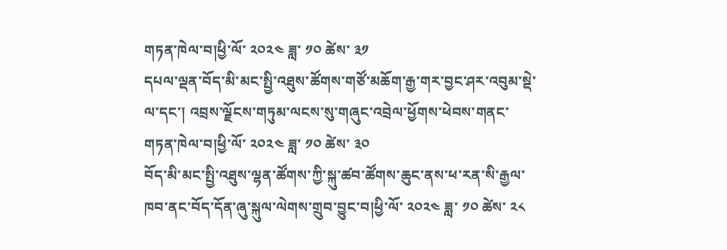གཏན་ཁེལ་བ།ཕྱི་ལོ་ ༢༠༢༤ ཟླ་ ༡༠ ཚེས་ ༣༡
དཔལ་ལྡན་བོད་མི་མང་སྤྱི་འཐུས་ཚོགས་གཙོ་མཆོག་རྒྱ་གར་བྱང་ཤར་འབུམ་སྡེ་ལ་དང་། འབྲས་ལྗོངས་གཏུམ་ལངས་སུ་གཞུང་འབྲེལ་ཕྱོགས་ཕེབས་གནང་གཏན་ཁེལ་བ།ཕྱི་ལོ་ ༢༠༢༤ ཟླ་ ༡༠ ཚེས་ ༣༠
བོད་མི་མང་སྤྱི་འཐུས་ལྷན་ཚོགས་ཀྱི་སྐུ་ཚབ་ཚོགས་ཆུང་ནས་ཕ་རན་སི་རྒྱལ་ཁབ་ནང་བོད་དོན་ཞུ་སྐུལ་ལེགས་གྲུབ་བྱུང་བ།ཕྱི་ལོ་ ༢༠༢༤ ཟླ་ ༡༠ ཚེས་ ༢༨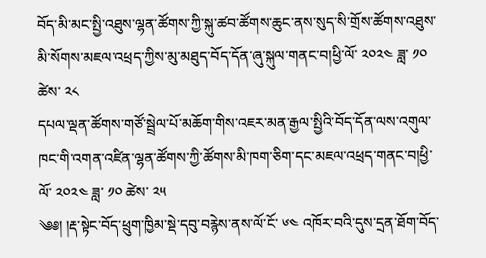བོད་མི་མང་སྤྱི་འཐུས་ལྷན་ཚོགས་ཀྱི་སྐུ་ཚབ་ཚོགས་ཆུང་ནས་སུད་སི་གྲོས་ཚོགས་འཐུས་མི་སོགས་མཇལ་འཕྲད་ཀྱིས་མུ་མཐུད་བོད་དོན་ཞུ་སྐུལ་གནང་བ།ཕྱི་ལོ་ ༢༠༢༤ ཟླ་ ༡༠ ཚེས་ ༢༨
དཔལ་ལྡན་ཚོགས་གཙོ་སྦྲེལ་པོ་མཆོག་གིས་འཇར་མན་རྒྱལ་སྤྱིའི་བོད་དོན་ལས་འགུལ་ཁང་གི་འགན་འཛིན་ལྷན་ཚོགས་ཀྱི་ཚོགས་མི་ཁག་ཅིག་དང་མཇལ་འཕྲད་གནང་བ།ཕྱི་ལོ་ ༢༠༢༤ ཟླ་ ༡༠ ཚེས་ ༢༥
༄༅། །རྡ་སྟེང་བོད་ཕྲུག་ཁྱིམ་སྡེ་དབུ་བརྙེས་ནས་ལོ་ངོ་ ༦༤ འཁོར་བའི་དུས་དྲན་ཐོག་བོད་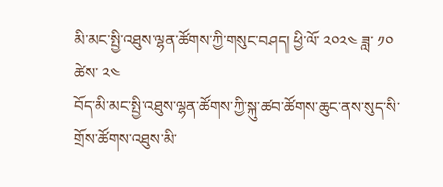མི་མང་སྤྱི་འཐུས་ལྷན་ཚོགས་ཀྱི་གསུང་བཤད། ཕྱི་ལོ་ ༢༠༢༤ ཟླ་ ༡༠ ཚེས་ ༢༤
བོད་མི་མང་སྤྱི་འཐུས་ལྷན་ཚོགས་ཀྱི་སྐུ་ཚབ་ཚོགས་ཆུང་ནས་སུད་སི་གྲོས་ཚོགས་འཐུས་མི་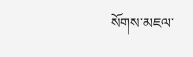སོགས་མཇལ་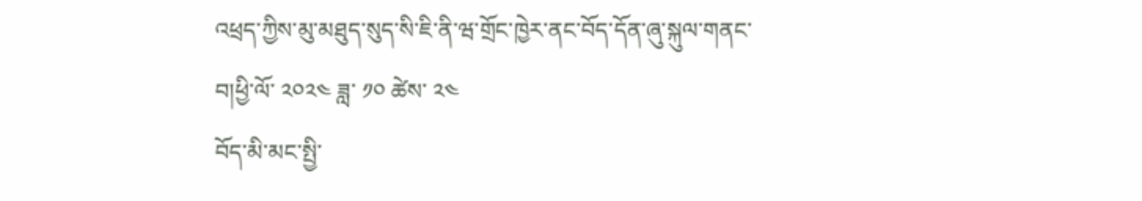འཕྲད་ཀྱིས་མུ་མཐུད་སུད་སི་ཇི་ནི་ཝ་གྲོང་ཁྱེར་ནང་བོད་དོན་ཞུ་སྐུལ་གནང་བ།ཕྱི་ལོ་ ༢༠༢༤ ཟླ་ ༡༠ ཚེས་ ༢༤
བོད་མི་མང་སྤྱི་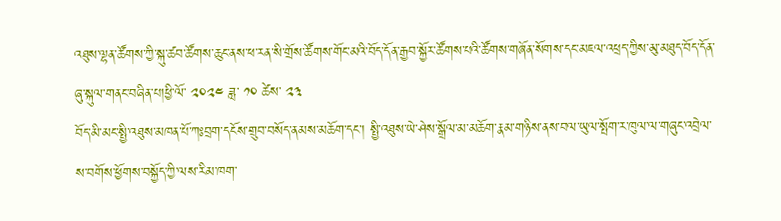འཐུས་ལྷན་ཚོགས་ཀྱི་སྐུ་ཚབ་ཚོགས་ཆུང་ནས་ཕ་རན་སི་གྲོས་ཚོགས་གོང་མའི་བོད་དོན་རྒྱབ་སྐྱོར་ཚོགས་པའི་ཚོགས་གཞོན་སོགས་དང་མཇལ་འཕྲད་ཀྱིས་མུ་མཐུད་བོད་དོན་ཞུ་སྐུལ་གནང་བཞིན་པ།ཕྱི་ལོ་ ༢༠༢༤ ཟླ་ ༡༠ ཚེས་ ༢༣
བོད་མི་མང་སྤྱི་འཐུས་མཁན་པོ་ཀཿབྲག་དངོས་གྲུབ་བསོད་ནམས་མཆོག་དང་། སྤྱི་འཐུས་ཡེ་ཤེས་སྒྲོལ་མ་མཆོག་རྣམ་གཉིས་ནས་བལ་ཡུལ་སྤོག་ར་ཁུལ་ལ་གཞུང་འབྲེལ་ས་བགོས་ཕྱོགས་བསྐྱོད་ཀྱི་ལས་རིམ་ཁག་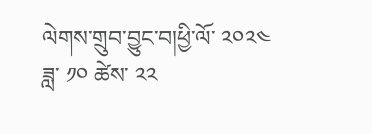ལེགས་གྲུབ་བྱུང་བ།ཕྱི་ལོ་ ༢༠༢༤ ཟླ་ ༡༠ ཚེས་ ༢༢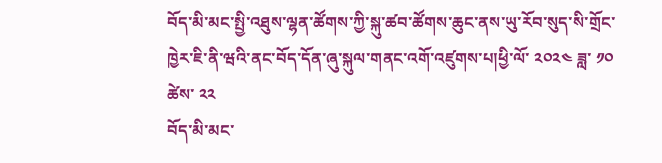བོད་མི་མང་སྤྱི་འཐུས་ལྷན་ཚོགས་ཀྱི་སྐུ་ཚབ་ཚོགས་ཆུང་ནས་ཡུ་རོབ་སུད་སི་གྲོང་ཁྱེར་ཇི་ནི་ཝའི་ནང་བོད་དོན་ཞུ་སྐུལ་གནང་འགོ་འཛུགས་པ།ཕྱི་ལོ་ ༢༠༢༤ ཟླ་ ༡༠ ཚེས་ ༢༢
བོད་མི་མང་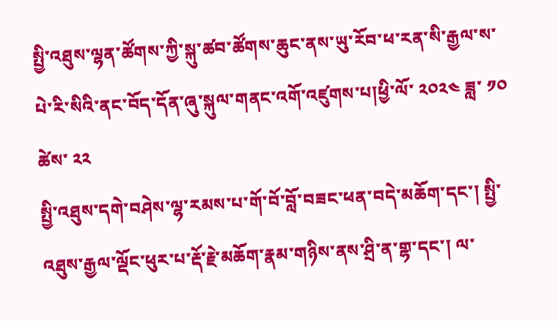སྤྱི་འཐུས་ལྷན་ཚོགས་ཀྱི་སྐུ་ཚབ་ཚོགས་ཆུང་ནས་ཡུ་རོབ་ཕ་རན་སི་རྒྱལ་ས་པེ་རི་སིའི་ནང་བོད་དོན་ཞུ་སྐུལ་གནང་འགོ་འཛུགས་པ།ཕྱི་ལོ་ ༢༠༢༤ ཟླ་ ༡༠ ཚེས་ ༢༢
སྤྱི་འཐུས་དགེ་བཤེས་ལྷ་རམས་པ་གོ་བོ་བློ་བཟང་ཕན་བདེ་མཆོག་དང་། སྤྱི་འཐུས་རྒྱལ་ལྡོང་ཕུར་པ་རྡོ་རྗེ་མཆོག་རྣམ་གཉིས་ནས་ཤྲི་ན་གྷ་དང་། ལ་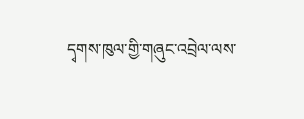དྭགས་ཁུལ་གྱི་གཞུང་འབྲེལ་ལས་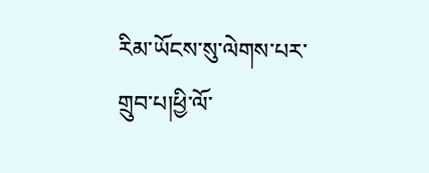རིམ་ཡོངས་སུ་ལེགས་པར་གྲུབ་པ།ཕྱི་ལོ་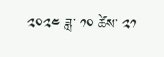༢༠༢༤ ཟླ་ ༡༠ ཚེས་ ༢༡